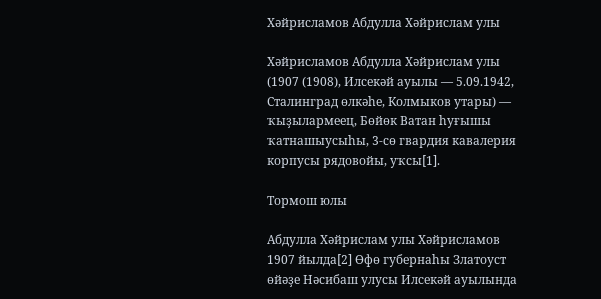Хәйрисламов Абдулла Хәйрислам улы

Хәйрисламов Абдулла Хәйрислам улы (1907 (1908), Илсекәй ауылы — 5.09.1942, Сталинград өлкәһе, Колмыков утары) — ҡыҙылармеец, Бөйөк Ватан һуғышы ҡатнашыусыһы, 3-сө гвардия кавалерия корпусы рядовойы, уҡсы[1].

Тормош юлы

Абдулла Хәйрислам улы Хәйрисламов 1907 йылда[2] Өфө губернаһы Златоуст өйәҙе Нәсибаш улусы Илсекәй ауылында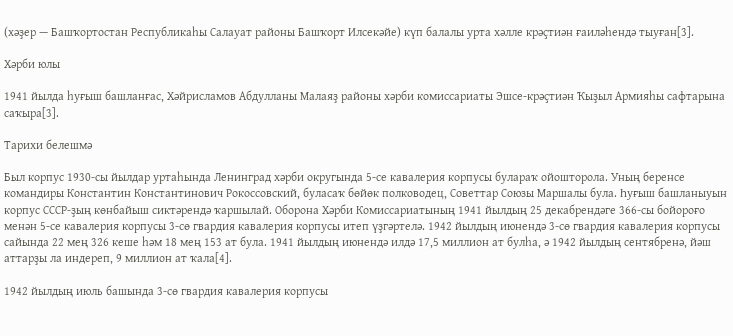(хәҙер — Башҡортостан Республикаһы Салауат районы Башҡорт Илсекәйе) күп балалы урта хәлле крәҫтиән ғаиләһендә тыуған[3].

Хәрби юлы

1941 йылда һуғыш башланғас, Хәйрисламов Абдулланы Малаяҙ районы хәрби комиссариаты Эшсе-крәҫтиән Ҡыҙыл Армияһы сафтарына саҡыра[3].

Тарихи белешмә

Был корпус 1930-сы йылдар уртаһында Ленинград хәрби округында 5-се кавалерия корпусы булараҡ ойошторола. Уның беренсе командиры Константин Константинович Рокоссовский, буласаҡ бөйөк полководец, Советтар Союзы Маршалы була. Һуғыш башланыуын корпус СССР-ҙың көнбайыш сиктәрендә ҡаршылай. Оборона Хәрби Комиссариатының 1941 йылдың 25 декабрендәге 366-сы бойороғо менән 5-се кавалерия корпусы 3-сө гвардия кавалерия корпусы итеп үҙгәртелә. 1942 йылдың июнендә 3-сө гвардия кавалерия корпусы сайында 22 мең 326 кеше һәм 18 мең 153 ат була. 1941 йылдың июнендә илдә 17,5 миллион ат булһа, ә 1942 йылдың сентябренә, йәш аттарҙы ла индереп, 9 миллион ат ҡала[4].

1942 йылдың июль башында 3-сө гвардия кавалерия корпусы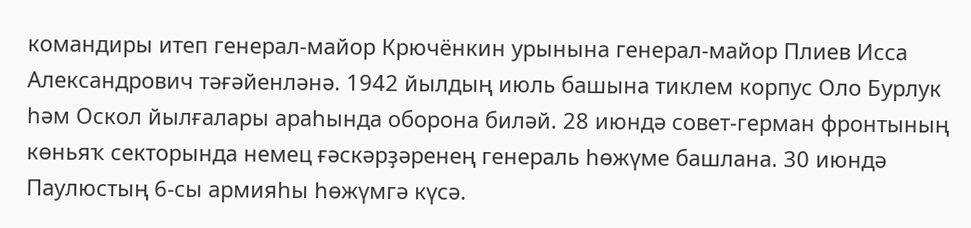командиры итеп генерал-майор Крючёнкин урынына генерал-майор Плиев Исса Александрович тәғәйенләнә. 1942 йылдың июль башына тиклем корпус Оло Бурлук һәм Оскол йылғалары араһында оборона биләй. 28 июндә совет-герман фронтының көньяҡ секторында немец ғәскәрҙәренең генераль һөжүме башлана. 30 июндә Паулюстың 6-сы армияһы һөжүмгә күсә.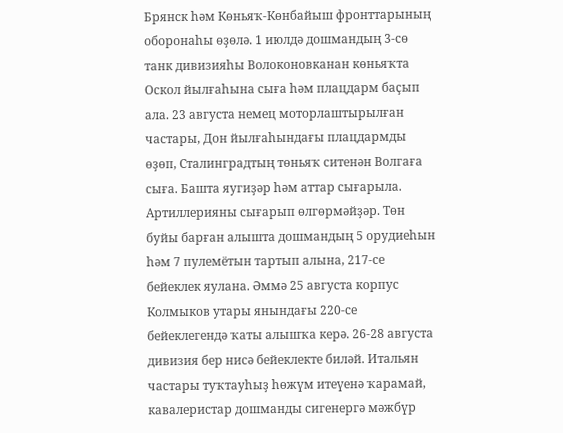Брянск һәм Көньяҡ-Көнбайыш фронттарының оборонаһы өҙөлә. 1 июлдә дошмандың 3-сө танк дивизияһы Волоконовканан көньяҡта Оскол йылғаһына сыға һәм плацдарм баҫып ала. 23 августа немец моторлаштырылған частары, Дон йылғаһындағы плацдармды өҙөп, Сталинградтың төньяҡ ситенән Волгаға сыға. Башта яугиҙәр һәм аттар сығарыла. Артиллерияны сығарып өлгөрмәйҙәр. Төн буйы барған алышта дошмандың 5 орудиеһын һәм 7 пулемётын тартып алына, 217-се бейеклек яулана. Әммә 25 августа корпус Колмыков утары янындағы 220-се бейеклегендә ҡаты алышҡа керә. 26-28 августа дивизия бер нисә бейеклекте биләй. Итальян частары туҡтауһыҙ һөжүм итеүенә ҡарамай, кавалеристар дошманды сигенергә мәжбүр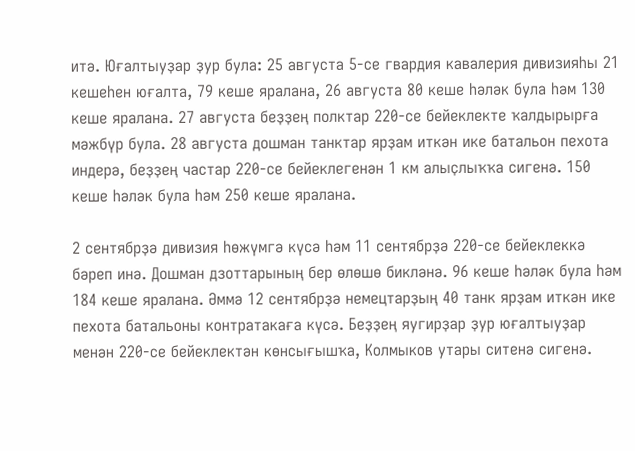итә. Юғалтыуҙар ҙур була: 25 августа 5-се гвардия кавалерия дивизияһы 21 кешеһен юғалта, 79 кеше яралана, 26 августа 80 кеше һәләк була һәм 130 кеше яралана. 27 августа беҙҙең полктар 220-се бейеклекте ҡалдырырға мәжбүр була. 28 августа дошман танктар ярҙам иткән ике батальон пехота индерә, беҙҙең частар 220-се бейеклегенән 1 км алыҫлыҡҡа сигенә. 150 кеше һәләк була һәм 250 кеше яралана.

2 сентябрҙә дивизия һөжүмгә күсә һәм 11 сентябрҙә 220-се бейеклеккә бәреп инә. Дошман дзоттарының бер өлөшө бикләнә. 96 кеше һәләк була һәм 184 кеше яралана. Әммә 12 сентябрҙә немецтарҙың 40 танк ярҙам иткән ике пехота батальоны контратакаға күсә. Беҙҙең яугирҙар ҙур юғалтыуҙар менән 220-се бейеклектән көнсығышҡа, Колмыков утары ситенә сигенә.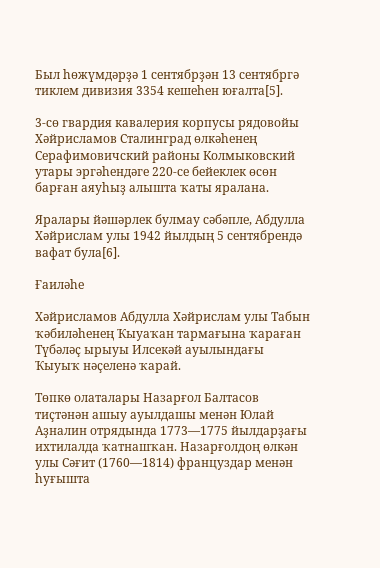Был һөжүмдәрҙә 1 сентябрҙән 13 сентябргә тиклем дивизия 3354 кешеһен юғалта[5].

3-сө гвардия кавалерия корпусы рядовойы Хәйрисламов Сталинград өлкәһенең Серафимовичский районы Колмыковский утары эргәһендәге 220-се бейеклек өсөн барған аяуһыҙ алышта ҡаты яралана.

Яралары йәшәрлек булмау сәбәпле, Абдулла Хәйрислам улы 1942 йылдың 5 сентябрендә вафат була[6].

Ғаиләһе

Хәйрисламов Абдулла Хәйрислам улы Табын ҡәбиләһенең Ҡыуаҡан тармағына ҡараған Түбәләҫ ырыуы Илсекәй ауылындағы Ҡыуыҡ нәҫеленә ҡарай.

Төпкө олаталары Назарғол Балтасов тиҫтәнән ашыу ауылдашы менән Юлай Аҙналин отрядында 1773—1775 йылдарҙағы ихтилалда ҡатнашҡан. Назарғолдоң өлкән улы Сәғит (1760—1814) француздар менән һуғышта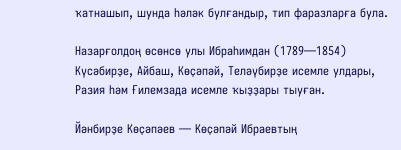ҡатнашып, шунда һәләк булғандыр, тип фаразларға була.

Назарғолдоң өсөнсө улы Ибраһимдан (1789—1854) Күсәбирҙе, Айбаш, Көҫәпәй, Теләүбирҙе исемле улдары, Разия һәм Ғилемзада исемле ҡыҙҙары тыуған.

Йәнбирҙе Көҫәпәев — Көҫәпәй Ибраевтың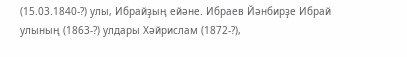(15.03.1840-?) улы, Ибрайҙың ейәне. Ибраев Йәнбирҙе Ибрай улының (1863-?) улдары Хәйрислам (1872-?),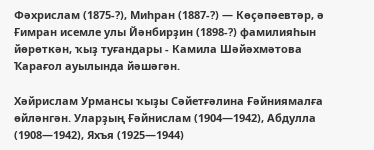Фәхрислам (1875-?), Миһран (1887-?) — Көҫәпәевтәр, ә Ғимран исемле улы Йәнбирҙин (1898-?) фамилияһын йөрөткән, ҡыҙ туғандары - Камила Шәйәхмәтова Ҡарағол ауылында йәшәгән.

Хәйрислам Урмансы ҡыҙы Сәйетғәлина Ғәйниямалға өйләнгән. Уларҙың Ғәйнислам (1904—1942), Абдулла (1908—1942), Яхъя (1925—1944)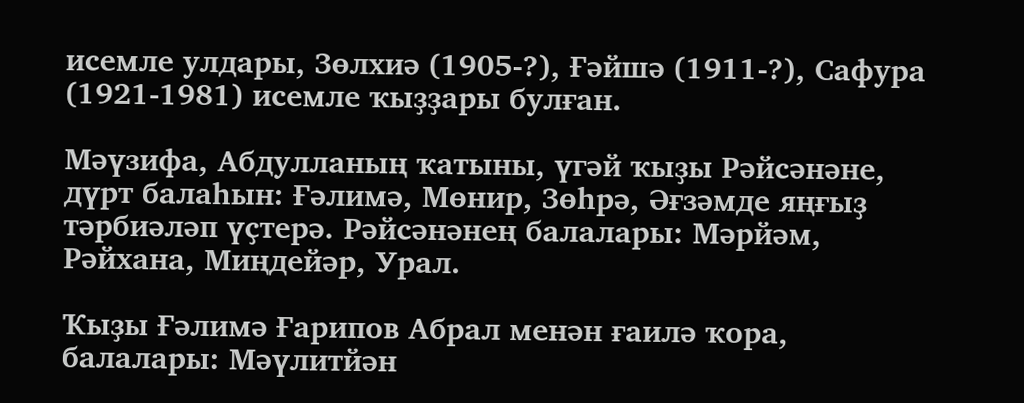исемле улдары, Зөлхиә (1905-?), Ғәйшә (1911-?), Сафура (1921-1981) исемле ҡыҙҙары булған.

Мәүзифа, Абдулланың ҡатыны, үгәй ҡыҙы Рәйсәнәне, дүрт балаһын: Ғәлимә, Мөнир, Зөһрә, Әғзәмде яңғыҙ тәрбиәләп үҫтерә. Рәйсәнәнең балалары: Мәрйәм, Рәйхана, Миңдейәр, Урал.

Ҡыҙы Ғәлимә Ғарипов Абрал менән ғаилә ҡора, балалары: Мәүлитйән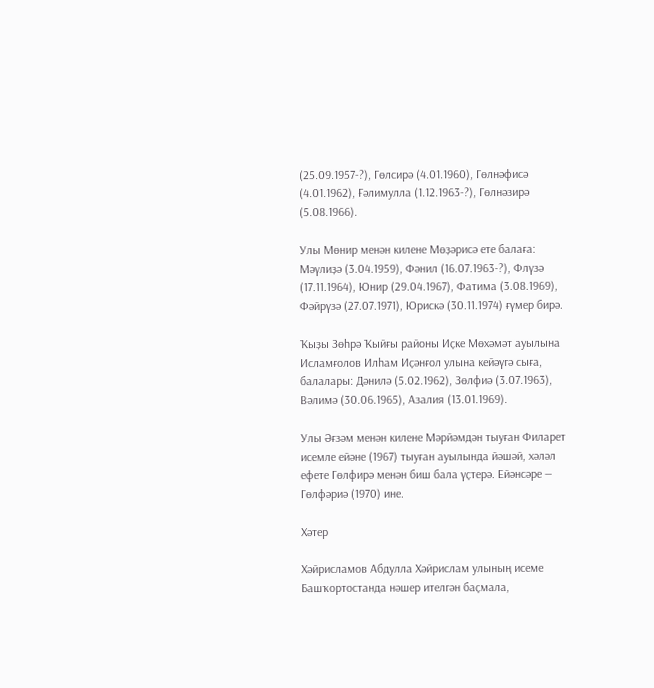(25.09.1957-?), Гөлсирә (4.01.1960), Гөлнәфисә (4.01.1962), Ғәлимулла (1.12.1963-?), Гөлнәзирә (5.08.1966).

Улы Мөнир менән килене Мөҙәрисә ете балаға: Мәүлиҙә (3.04.1959), Фәнил (16.07.1963-?), Флүзә (17.11.1964), Юнир (29.04.1967), Фатима (3.08.1969), Фәйрүзә (27.07.1971), Юрискә (30.11.1974) ғүмер бирә.

Ҡыҙы Зөһрә Ҡыйғы районы Иҫке Мөхәмәт ауылына Исламғолов Илһам Иҫәнғол улына кейәүгә сыға, балалары: Дәнилә (5.02.1962), Зөлфиә (3.07.1963), Вәлимә (30.06.1965), Азалия (13.01.1969).

Улы Әғзәм менән килене Мәрйәмдән тыуған Филарет исемле ейәне (1967) тыуған ауылында йәшәй, хәләл ефете Гөлфирә менән биш бала үҫтерә. Ейәнсәре — Гөлфәриә (1970) ине.

Хәтер

Хәйрисламов Абдулла Хәйрислам улының исеме Башҡортостанда нәшер ителгән баҫмала,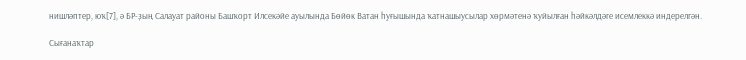нишләптер, юҡ[7], ә БР-ҙың Салауат районы Башҡорт Илсекәйе ауылында Бөйөк Ватан һуғышында ҡатнашыусылар хөрмәтенә ҡуйылған һәйкәлдәге исемлеккә индерелгән.

Сығанаҡтар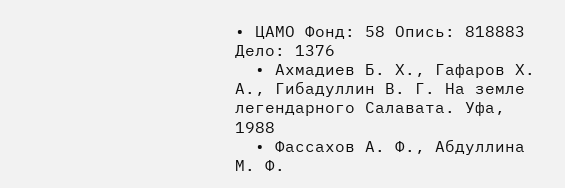• ЦАМО Фонд: 58 Опись: 818883 Дело: 1376
  • Ахмадиев Б. Х., Гафаров Х. А., Гибадуллин В. Г. На земле легендарного Салавата. Уфа, 1988
  • Фассахов А. Ф., Абдуллина М. Ф.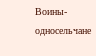Воины-односельчане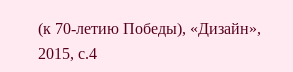(к 70-летию Победы), «Дизайн», 2015, с.4